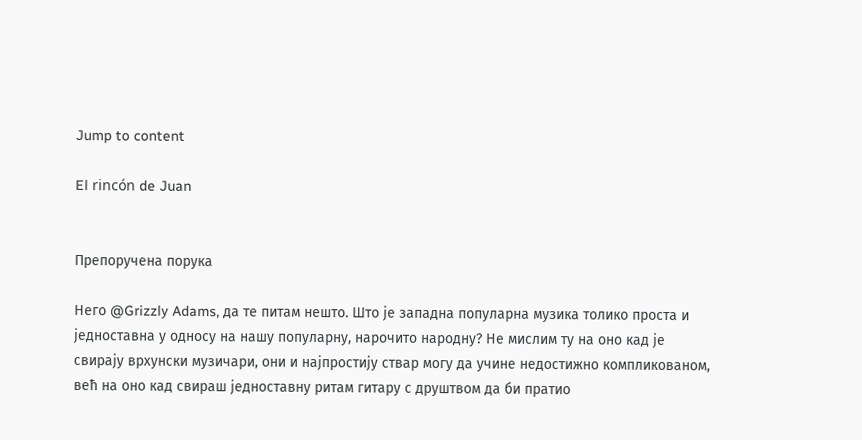Jump to content

El rincón de Juan


Препоручена порука

Него @Grizzly Adams, да те питам нешто. Што је западна популарна музика толико проста и једноставна у односу на нашу популарну, нарочито народну? Не мислим ту на оно кад је свирају врхунски музичари, они и најпростију ствар могу да учине недостижно компликованом, већ на оно кад свираш једноставну ритам гитару с друштвом да би пратио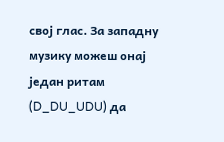свој глас. За западну музику можеш онај један ритам (D_DU_UDU) да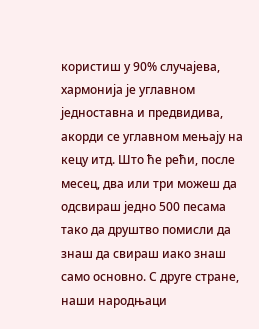користиш у 90% случајева, хармонија је углавном једноставна и предвидива, акорди се углавном мењају на кецу итд. Што ће рећи, после месец, два или три можеш да одсвираш једно 500 песама тако да друштво помисли да знаш да свираш иако знаш само основно. С друге стране, наши народњаци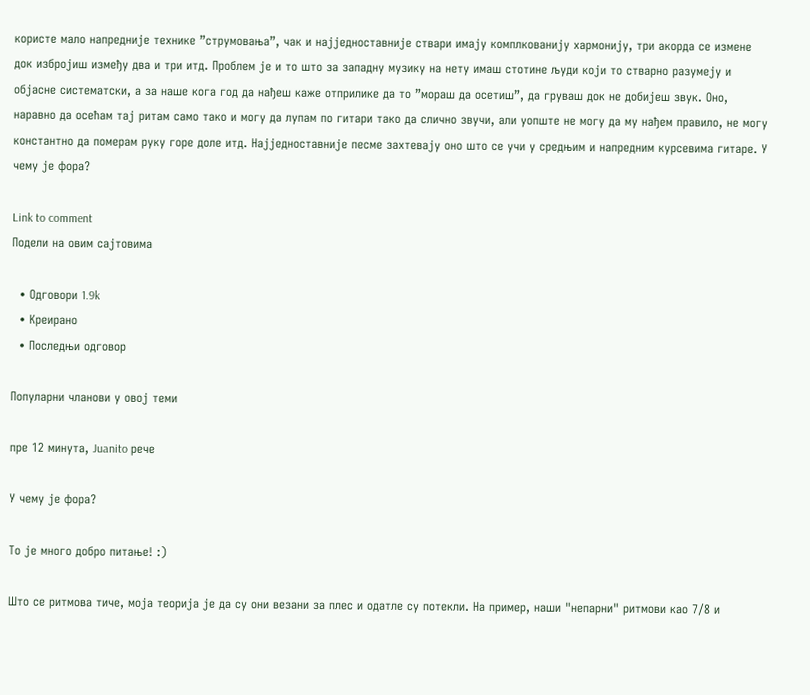користе мало напредније технике ”струмовања”, чак и најједноставније ствари имају комплкованију хармонију, три акорда се измене док избројиш између два и три итд. Проблем је и то што за западну музику на нету имаш стотине људи који то стварно разумеју и објасне систематски, а за наше кога год да нађеш каже отприлике да то ”мораш да осетиш”, да груваш док не добијеш звук. Оно, наравно да осећам тај ритам само тако и могу да лупам по гитари тако да слично звучи, али уопште не могу да му нађем правило, не могу константно да померам руку горе доле итд. Најједноставније песме захтевају оно што се учи у средњим и напредним курсевима гитаре. У чему је фора?

Link to comment
Подели на овим сајтовима

  • Одговори 1.9k
  • Креирано
  • Последњи одговор

Популарни чланови у овој теми

пре 12 минута, Juanito рече

У чему је фора?

То је много добро питање! :)

Што се ритмова тиче, моја теорија је да су они везани за плес и одатле су потекли. На пример, наши "непарни" ритмови као 7/8 и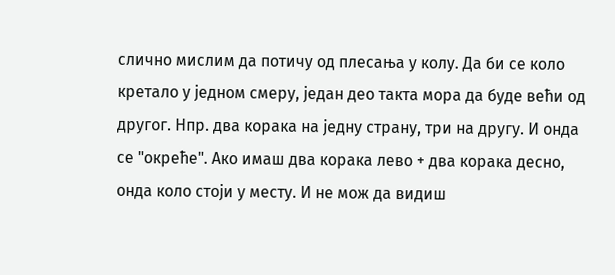слично мислим да потичу од плесања у колу. Да би се коло кретало у једном смеру, један део такта мора да буде већи од другог. Нпр. два корака на једну страну, три на другу. И онда се "окреће". Ако имаш два корака лево + два корака десно, онда коло стоји у месту. И не мож да видиш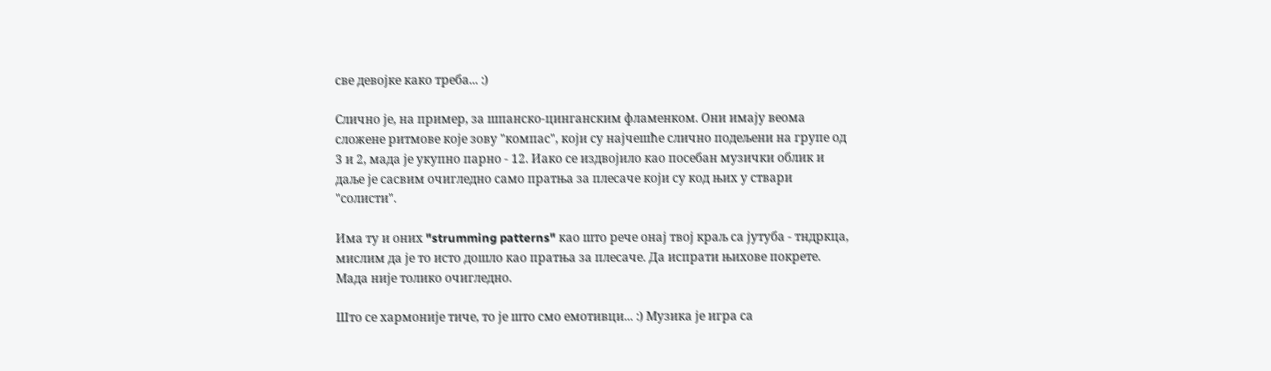све девојке како треба... :)

Слично је, на пример, за шпанско-цинганским фламенком. Они имају веома сложене ритмове које зову "компас", који су најчешће слично подељени на групе од 3 и 2, мада је укупно парно - 12. Иако се издвојило као посебан музички облик и даље је сасвим очигледно само пратња за плесаче који су код њих у ствари "солисти".

Има ту и оних "strumming patterns" као што рече онај твој краљ са јутуба - тндркца, мислим да је то исто дошло као пратња за плесаче. Да испрати њихове покрете. Мада није толико очигледно.

Што се хармоније тиче, то је што смо емотивци... :) Музика је игра са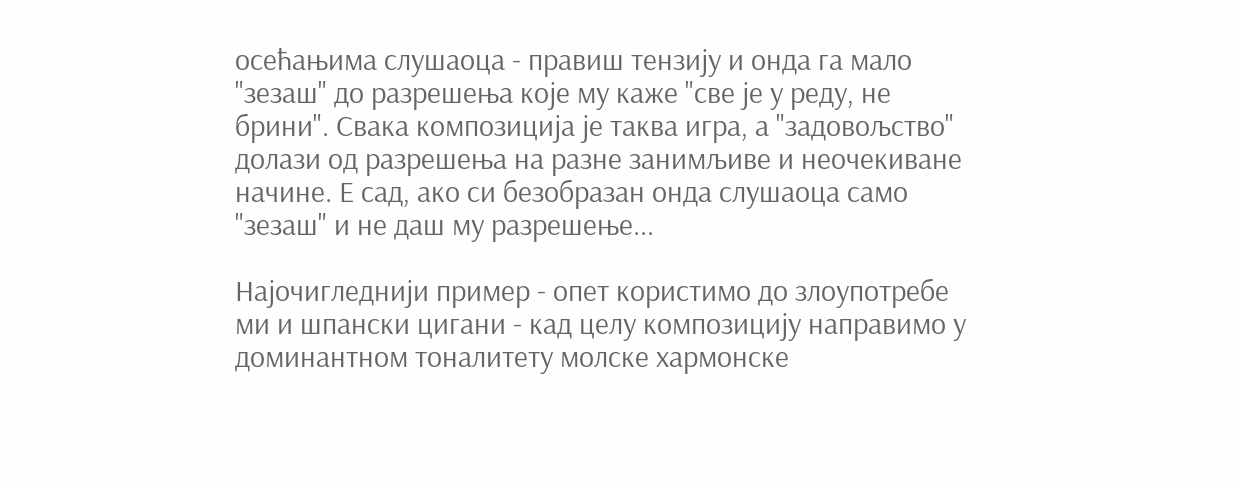осећањима слушаоца - правиш тензију и онда га мало "зезаш" до разрешења које му каже "све је у реду, не брини". Свака композиција је таква игра, а "задовољство" долази од разрешења на разне занимљиве и неочекиване начине. Е сад, ако си безобразан онда слушаоца само "зезаш" и не даш му разрешење...

Најочигледнији пример - опет користимо до злоупотребе ми и шпански цигани - кад целу композицију направимо у доминантном тоналитету молске хармонске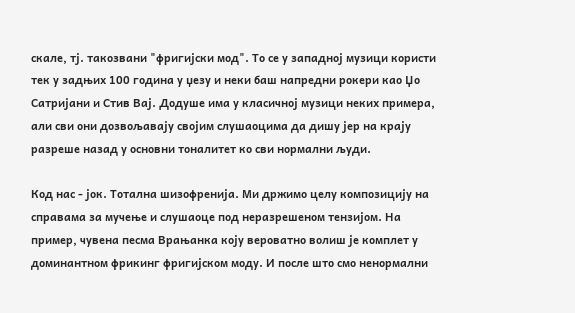скале, тј. такозвани "фригијски мод". То се у западној музици користи тек у задњих 100 година у џезу и неки баш напредни рокери као Џо Сатријани и Стив Вај. Додуше има у класичној музици неких примера, али сви они дозвољавају својим слушаоцима да дишу јер на крају разреше назад у основни тоналитет ко сви нормални људи.

Код нас - јок. Тотална шизофренија. Ми држимо целу композицију на справама за мучење и слушаоце под неразрешеном тензијом. На пример, чувена песма Врањанка коју вероватно волиш је комплет у доминантном фрикинг фригијском моду. И после што смо ненормални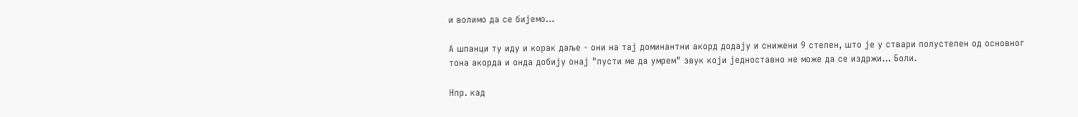и волимо да се бијемо...

А шпанци ту иду и корак даље - они на тај доминантни акорд додају и снижени 9 степен, што је у ствари полустепен од основног тона акорда и онда добију онај "пусти ме да умрем" звук који једноставно не може да се издржи... Боли.

Нпр. кад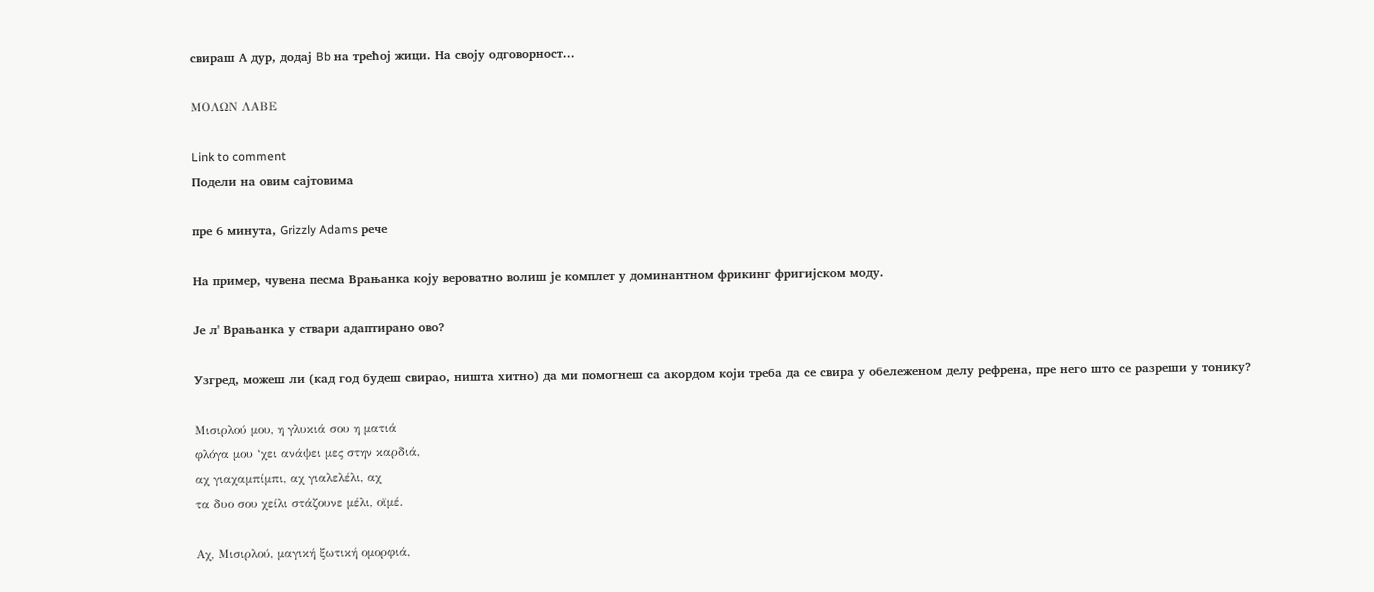свираш А дур, додај Bb на трећој жици. На своју одговорност...

ΜΟΛΩΝ ΛΑΒΕ

Link to comment
Подели на овим сајтовима

пре 6 минута, Grizzly Adams рече

На пример, чувена песма Врањанка коју вероватно волиш је комплет у доминантном фрикинг фригијском моду.

Је л' Врањанка у ствари адаптирано ово?

Узгред, можеш ли (кад год будеш свирао, ништа хитно) да ми помогнеш са акордом који треба да се свира у обележеном делу рефрена, пре него што се разреши у тонику?

Μισιρλού μου, η γλυκιά σου η ματιά
φλόγα μου ‘χει ανάψει μες στην καρδιά,
αχ γιαχαμπίμπι, αχ γιαλελέλι, αχ
τα δυο σου χείλι στάζουνε μέλι, οϊμέ.

Αχ, Μισιρλού, μαγική ξωτική ομορφιά,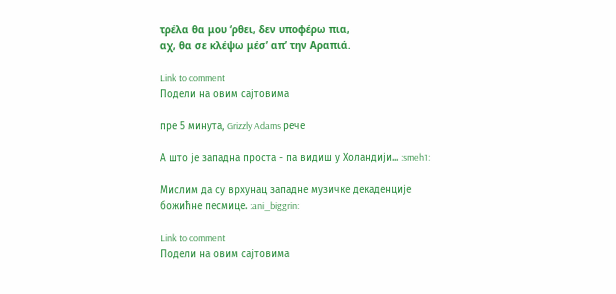τρέλα θα μου ‘ρθει, δεν υποφέρω πια,
αχ, θα σε κλέψω μέσ’ απ’ την Αραπιά.

Link to comment
Подели на овим сајтовима

пре 5 минута, Grizzly Adams рече

А што је западна проста - па видиш у Холандији... :smeh1:

Мислим да су врхунац западне музичке декаденције божићне песмице. :ani_biggrin:

Link to comment
Подели на овим сајтовима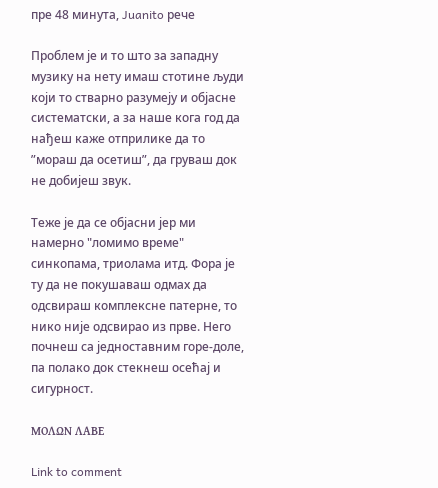пре 48 минута, Juanito рече

Проблем је и то што за западну музику на нету имаш стотине људи који то стварно разумеју и објасне систематски, а за наше кога год да нађеш каже отприлике да то ”мораш да осетиш”, да груваш док не добијеш звук.

Теже је да се објасни јер ми намерно "ломимо време" синкопама, триолама итд. Фора је ту да не покушаваш одмах да одсвираш комплексне патерне, то нико није одсвирао из прве. Него почнеш са једноставним горе-доле, па полако док стекнеш осећај и сигурност.

ΜΟΛΩΝ ΛΑΒΕ

Link to comment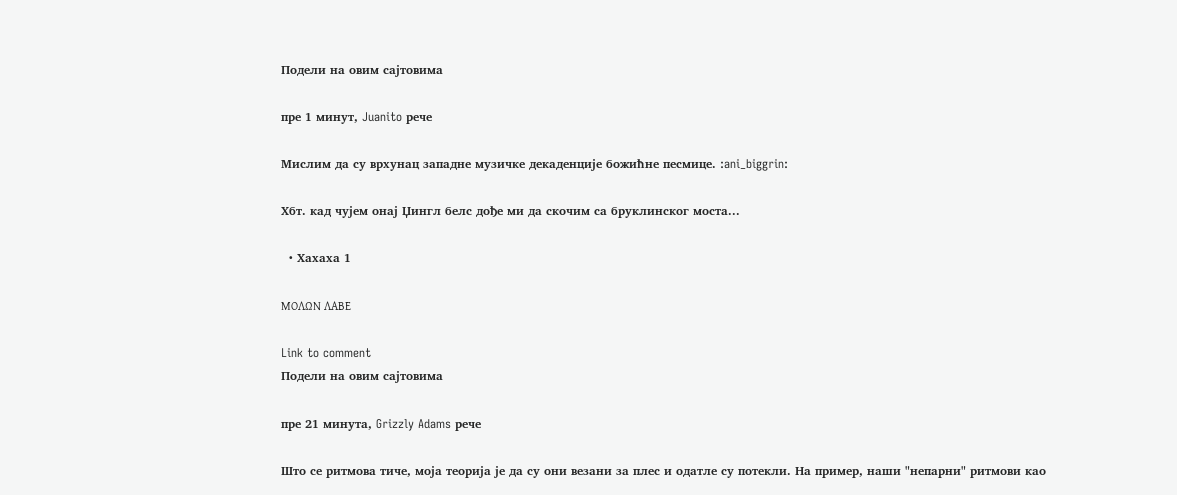Подели на овим сајтовима

пре 1 минут, Juanito рече

Мислим да су врхунац западне музичке декаденције божићне песмице. :ani_biggrin:

Хбт. кад чујем онај Џингл белс дође ми да скочим са бруклинског моста...

  • Хахаха 1

ΜΟΛΩΝ ΛΑΒΕ

Link to comment
Подели на овим сајтовима

пре 21 минута, Grizzly Adams рече

Што се ритмова тиче, моја теорија је да су они везани за плес и одатле су потекли. На пример, наши "непарни" ритмови као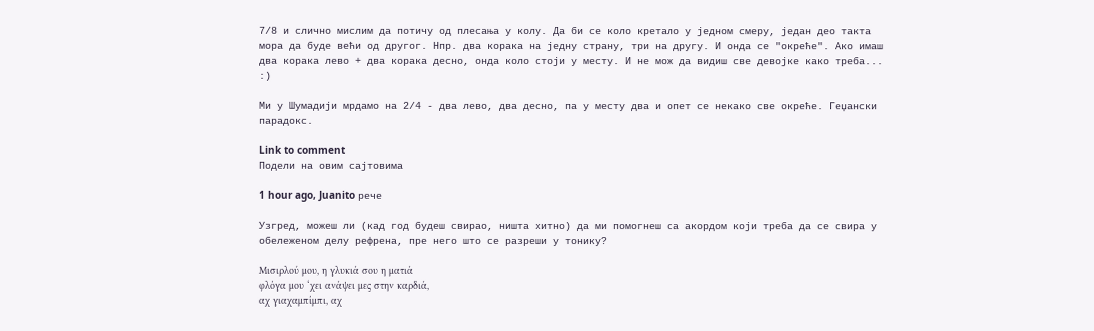7/8 и слично мислим да потичу од плесања у колу. Да би се коло кретало у једном смеру, један део такта мора да буде већи од другог. Нпр. два корака на једну страну, три на другу. И онда се "окреће". Ако имаш два корака лево + два корака десно, онда коло стоји у месту. И не мож да видиш све девојке како треба... :)

Ми у Шумадиjи мрдамо на 2/4 - два лево, два десно, па у месту два и опет се некако све окреће. Геџански парадокс.

Link to comment
Подели на овим сајтовима

1 hour ago, Juanito рече

Узгред, можеш ли (кад год будеш свирао, ништа хитно) да ми помогнеш са акордом који треба да се свира у обележеном делу рефрена, пре него што се разреши у тонику?

Μισιρλού μου, η γλυκιά σου η ματιά
φλόγα μου ‘χει ανάψει μες στην καρδιά,
αχ γιαχαμπίμπι, αχ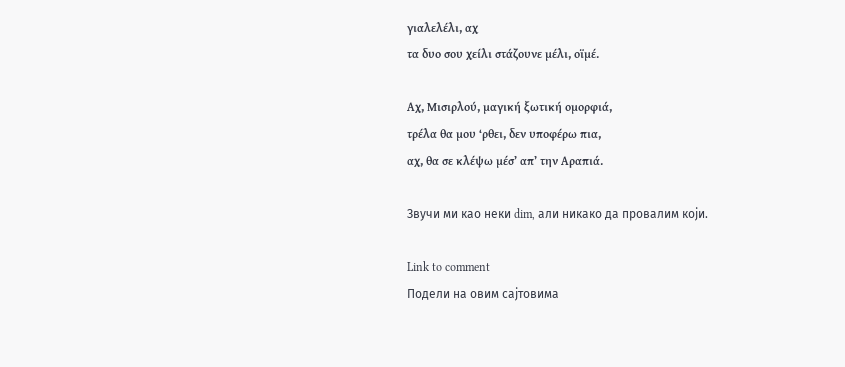γιαλελέλι, αχ
τα δυο σου χείλι στάζουνε μέλι, οϊμέ.

Αχ, Μισιρλού, μαγική ξωτική ομορφιά,
τρέλα θα μου ‘ρθει, δεν υποφέρω πια,
αχ, θα σε κλέψω μέσ’ απ’ την Αραπιά.

Звучи ми као неки dim, али никако да провалим који.

Link to comment
Подели на овим сајтовима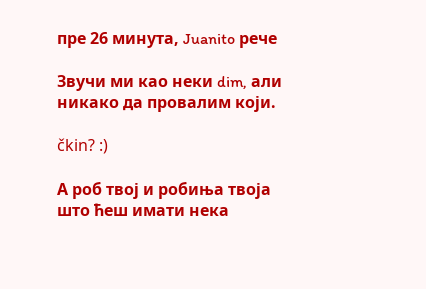пре 26 минута, Juanito рече

Звучи ми као неки dim, али никако да провалим који.

čkin? :)

А роб твој и робиња твоја што ћеш имати нека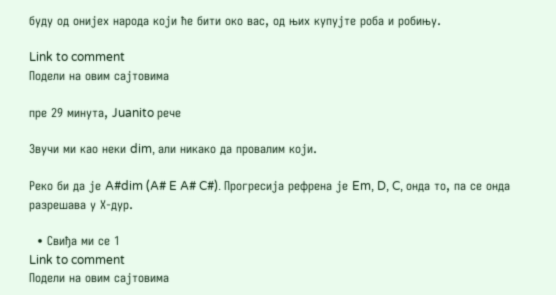буду од онијех народа који ће бити око вас, од њих купујте роба и робињу.

Link to comment
Подели на овим сајтовима

пре 29 минута, Juanito рече

Звучи ми као неки dim, али никако да провалим који.

Реко би да је A#dim (A# E A# C#). Прогресија рефрена је Em, D, C, онда то, па се онда разрешава у Х-дур.

  • Свиђа ми се 1
Link to comment
Подели на овим сајтовима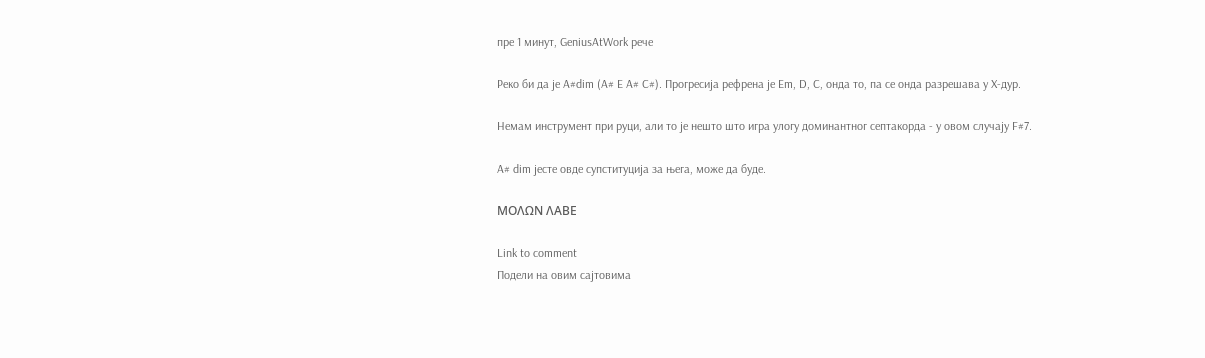пре 1 минут, GeniusAtWork рече

Реко би да је A#dim (A# E A# C#). Прогресија рефрена је Em, D, C, онда то, па се онда разрешава у Х-дур.

Немам инструмент при руци, али то је нешто што игра улогу доминантног септакорда - у овом случају F#7.

A# dim јесте овде супституција за њега, може да буде.

ΜΟΛΩΝ ΛΑΒΕ

Link to comment
Подели на овим сајтовима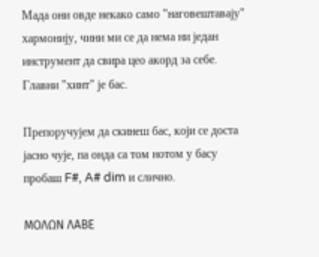Мада они овде некако само "наговештавају" хармонију, чини ми се да нема ни један инструмент да свира цео акорд за себе. Главни "хинт" је бас.

Препоручујем да скинеш бас, који се доста јасно чује, па онда са том нотом у басу пробаш F#, A# dim и слично.

ΜΟΛΩΝ ΛΑΒΕ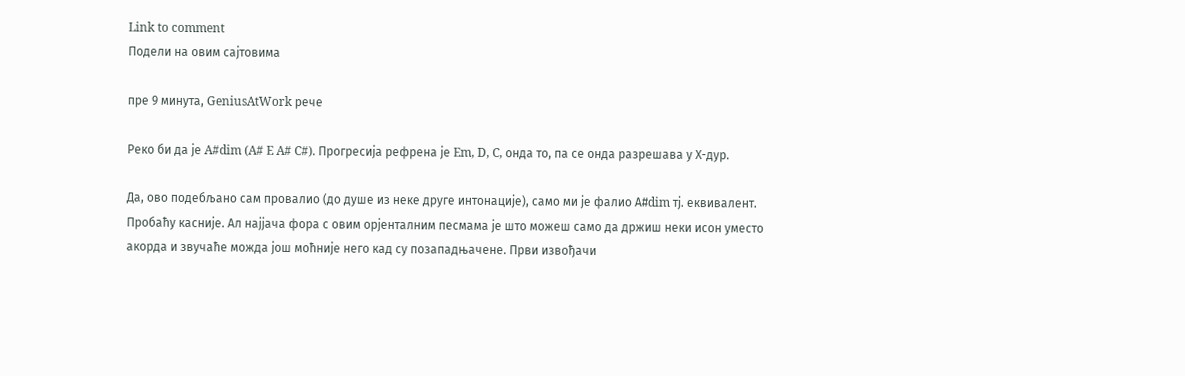Link to comment
Подели на овим сајтовима

пре 9 минута, GeniusAtWork рече

Реко би да је A#dim (A# E A# C#). Прогресија рефрена је Em, D, C, онда то, па се онда разрешава у Х-дур.

Да, ово подебљано сам провалио (до душе из неке друге интонације), само ми је фалио А#dim тј. еквивалент. Пробаћу касније. Ал најјача фора с овим орјенталним песмама је што можеш само да држиш неки исон уместо акорда и звучаће можда још моћније него кад су позападњачене. Први извођачи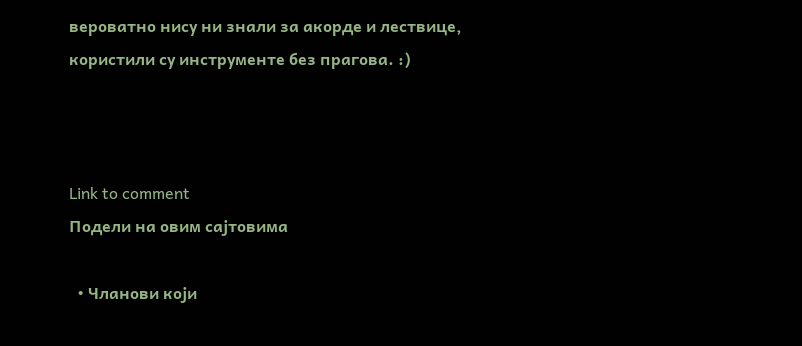вероватно нису ни знали за акорде и лествице, користили су инструменте без прагова. :)



Link to comment
Подели на овим сајтовима

  • Чланови који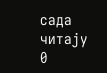сада читају   0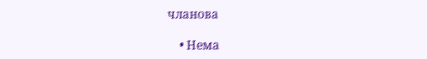чланова

    • Нема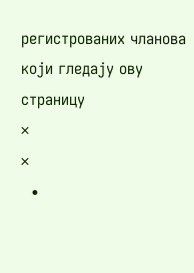регистрованих чланова који гледају ову страницу
×
×
  •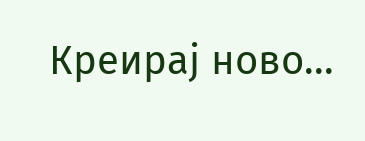Креирај ново...